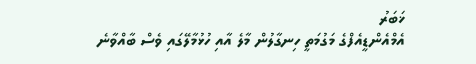ޚަބަރު
އެމްއެންޑީއެފްގެ މަގުމަތީ ހިނގާލުން މާލެ އާއި ހުޅުމާލޭގައި ވެސް ބާއްވާނެ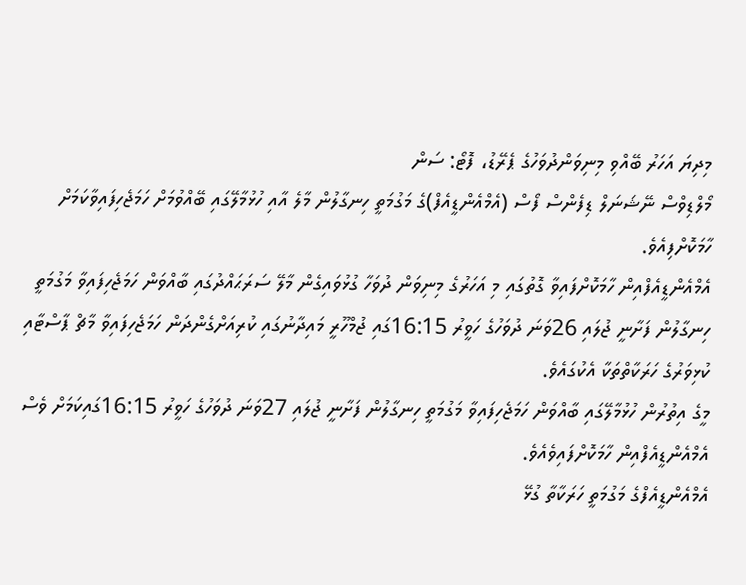މިދިޔަ އަހަރު ބޭއްވި މިނިވަންދުވަހުގެ ޕެރޭޑު، ފޮޓޯ: ސަން
މޯލްޑިވްސް ނޭޝަނަލް ޑިފެންސް ފޯސް (އެމްއެންޑީއެފް)ގެ މަގުމަތީ ހިނގާލުން މާލެ އާއި ހުޅުމާލޭގައި ބޭއްވުމަށް ހަމަޖެހިފައިވާކަމަށް ހާމަކޮށްފިއެވެ.
އެމްއެންޑީއެފްއިން ހާމަކޮށްފައިވާ ގޮތުގައި މި އަހަރުގެ މިނިވަން ދުވަހާ ގުޅުވައިގެން މާލޭ ސަރަޙައްދުގައި ބާއްވަން ހަމަޖެހިފައިވާ މަގުމަތީ ހިނގާލުން ފަށާނީ ޖުލައި 26ވަނަ ދުވަހުގެ ހަވީރު 16:15ގައި ޖުމްހޫރީ މައިދާނުގައި ކުރިއަށްގެންދަން ހަމަޖެހިފައިވާ މާޗް ޕާސްޓާއި ކުޅިވަރުގެ ހަރަކާތްތަކާ އެކުގައެވެ.
މީގެ އިތުރުން ހުޅުމާލޭގައި ބާއްވަން ހަމަޖެހިފައިވާ މަގުމަތީ ހިނގާލުން ފަށާނީ ޖުލައި 27ވަނަ ދުވަހުގެ ހަވީރު 16:15ގައިކަމަށް ވެސް އެމްއެންޑީއެފްއިން ހާމަކޮށްފައިވެއެވެ.
އެމްއެންޑީއެފްގެ މަގުމަތީ ހަރަކާތާ ގުޅޭ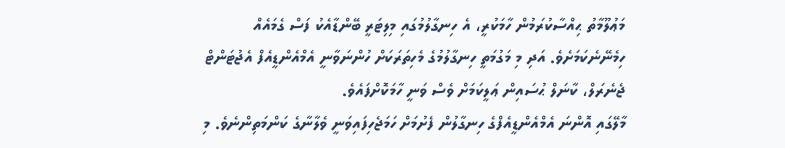މަޢުލޫމާތު ޙިއްސާކުރަމުން ހާމަކުރީ، އެ ހިނގާލުމުގައި މިލިޓަރީ ބޭންޑާއެކު ފަސް ގެމައެއް ހިމެނޭނެކަމަށެވެ. އަދި މި މަގުމަތީ ހިނގާލުމުގެ މެހިތަރަކަށް ހުންނަވާނީ އެމްއެންޑީއެފް އެޖުޓަންޓް ޖެނެރަލް، ކާނަލް ޙުސައިން ޢަލީކަމަށް ވެސް ވަނީ ހާމަކޮށްފައެވެ.
މާލޭގައި އޮންނަ އެމްއެންޑީއެފްގެ ހިނގާލުން ފެށުމަށް ހަމަޖެހިފައިވަނީ ވެލާނާގެ ކަންމަތިންނެވެ. މި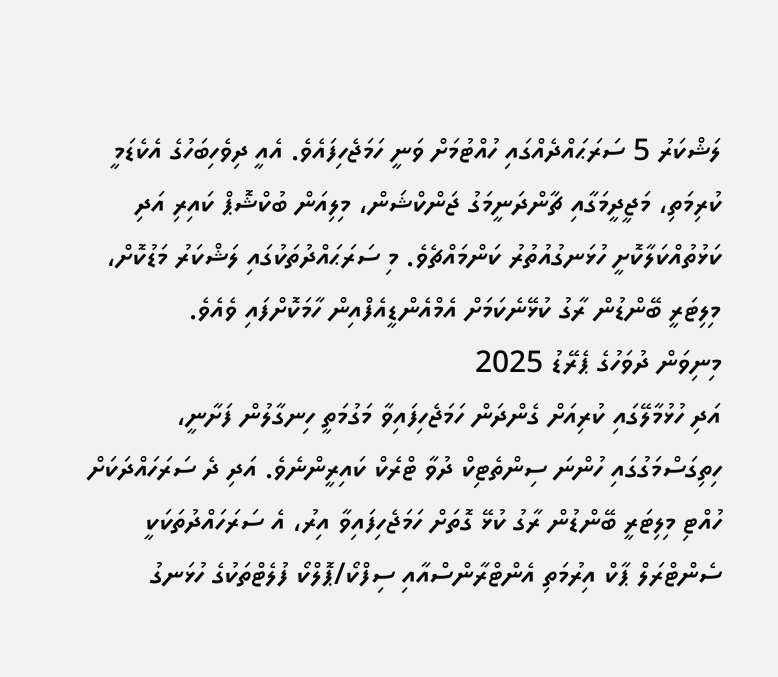ލަޝްކަރު 5 ސަރަޙައްދެއްގައި ހުއްޓުމަށް ވަނީ ހަމަޖެހިފައެވެ. އެއީ ދިވެހިބަހުގެ އެކެޑަމީ ކުރިމަތި، މަޖީދީމަގާއި ޗާންދަނީމަގު ޖަންކްޝަން، މިލިއަން ބުކްޝޮޕް ކައިރި އަދި ކަޅުތުއްކަލާކޮށީ ހުޅަނގުއުތުރު ކަންމައްޗެވެ. މި ސަރަޙައްދުތަކުގައި ލަޝްކަރު މަޑުކޮށް، މިލިޓަރީ ބޭންޑުން ރާގު ކުޅޭނެކަމަށް އެމްއެންޑީއެފްއިން ހާމަކޮށްފައި ވެއެވެ.
މިނިވަން ދުވަހުގެ ޕެރޭޑު 2025
އަދި ހުޅުމާލޭގައި ކުރިއަށް ގެންދަން ހަމަޖެހިފައިވާ މަގުމަތީ ހިނގާލުން ފަށާނީ، ހިތިގަސްމަގުގައި ހުންނަ ސިންތެޓިކް ދުވާ ޓްރެކް ކައިރީންނެވެ. އަދި ދެ ސަރަހައްދަކަށް ހުއްޓި މިލިޓަރީ ބޭންޑުން ރާގު ކުޅޭ ގޮތަށް ހަމަޖެހިފައިވާ އިރު، އެ ސަރަހައްދުތަކަކީ ސެންޓްރަލް ޕާކް އިރުމަތި އެންޓްރާންސްއާއި ސިފްކޯ/ޕޮލްކޯ ފުލެޓްތަކުގެ ހުޅަނގު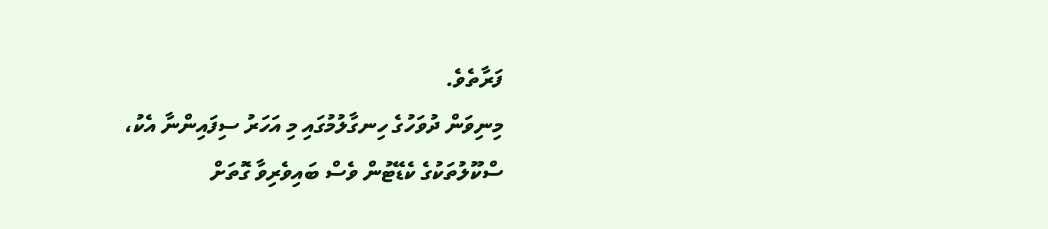ފަރާތެވެ.
މިނިވަން ދުވަހުގެ ހިނގާލުމުގައި މި އަހަރު ސިފައިންނާ އެކު، ސްކޫލުތަކުގެ ކެޑޭޓުން ވެސް ބައިވެރިވާ ގޮތަށް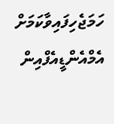ހަމަޖެހިފައިވާކަމަށް އެމްއެންޑީއެފްއިން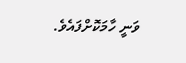ވަނީ ހާމަކޮށްފައެވެ.